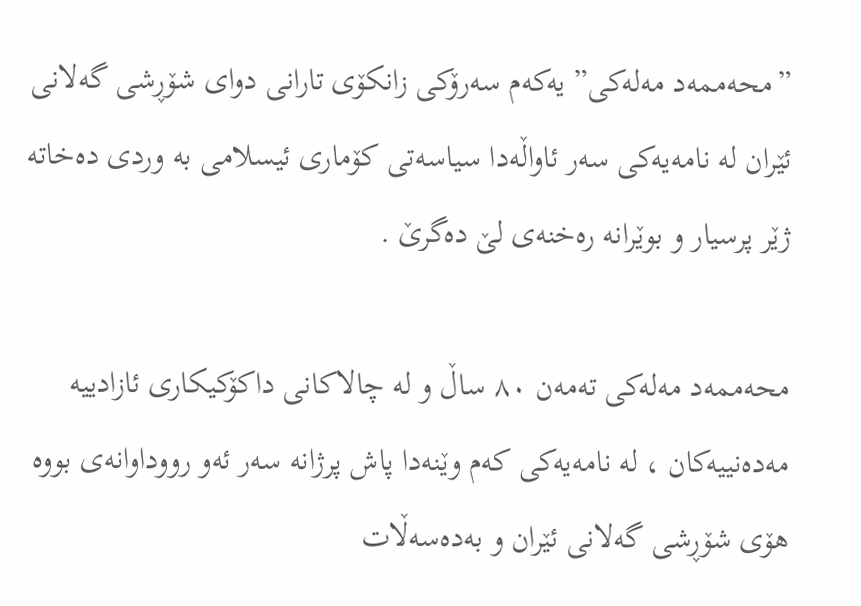”محەممەد مەلەکی” یەکەم سەرۆکی زانکۆی تارانی دوای شۆڕشی گەلانی ئێران لە نامەیەکی سەر ئاواڵەدا سیاسەتی کۆماری ئیسلامی بە وردی دەخاتە ژێر پرسیار و بوێرانە رەخنەی لێ دەگرێ .

محەممەد مەلەکی تەمەن ٨٠ ساڵ و لە چالاکانی داکۆکیکاری ئازادییە مەدەنییەکان ، لە نامەیەکی کەم وێنەدا پاش پرژانە سەر ئەو رووداوانەی بووە هۆی شۆڕشی گەلانی ئێران و بەدەسەڵات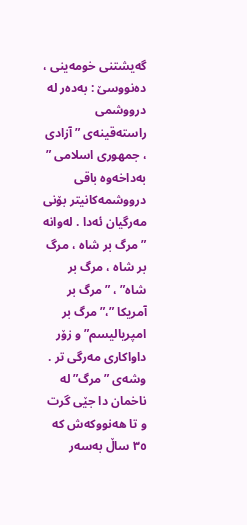گەیشتنی خومەینی ، دەنووسێ : بەدەر لە درووشمی راستەقینەی ” آزادی ، جمهوری اسلامی ” بەداخەوە باقی درووشمەکانیتر بۆنی مەرگیان ئەدا . لەوانە ” مرگ بر شاه ، مرگ بر شاه ، مرگ بر شاه” ، ” مرگ بر آمریکا ”،” مرگ بر امپریالیسم” و زۆر داواکاری مەرگی تر .
وشەی ” مرگ” لە ناخمان دا جێی گرت و تا هەنووکەش کە ٣٥ ساڵ بەسەر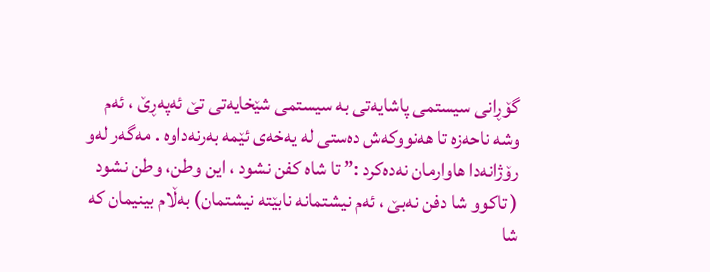گۆڕانی سیستمی پاشایەتی بە سیستمی شێخایەتی تێ ئەپەڕێ ، ئەم وشە ناحەزە تا هەنووکەش دەستی لە یەخەی ئێمە بەرنەداوە . مەگەر لەو رۆژانەدا هاوارمان نەدەکرد :” تا شاه کفن نشود ، این وطن، وطن نشود ( تاکوو شا دفن نەبێ ، ئەم نیشتمانە نابێتە نیشتمان) بەڵام بینیمان کە شا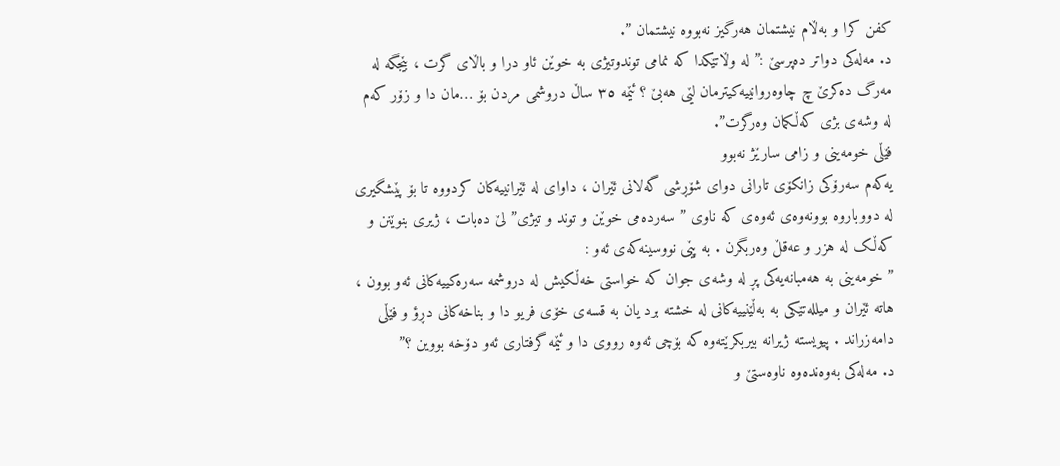کفن کرا و بەڵام نیشتمان هەرگیز نەبووە نیشتمان ”.
د. مەلەکی دواتر دەپرسێ :” لە وڵاتێکدا کە نمامی توندوتیژی بە خوێن ئاو درا و باڵای گرت ، بێجگە لە مەرگ دەکرێ چ چاوەروانییەکیترمان لێی هەبێ ؟ ئێمە ٣٥ ساڵ دروشمی مردن بۆ …مان دا و زۆر کەم لە وشەی بژی کەڵکمان وەرگرت”.
فێڵی خومەینی و زامی سارێژ نەبوو
یەکەم سەرۆکی زانکۆی تارانی دوای شۆڕشی گەلانی ئێران ، داوای لە ئێرانییەکان کردووە تا بۆ پێشگیری لە دووباروە بوونەوەی ئەوەی کە ناوی ” سەردەمی خوێن و توند و تیژی” لێ دەبات ، ژیری بنوێنن و کەڵک لە هزر و عەقڵ وەربگرن . بە پێی نووسینەکەی ئەو :
” خومەینی بە هەمبانەیەکی پڕ لە وشەی جوان کە خواستی خەڵکیش لە دروشمە سەرەکییەکانی ئەو بوون ، هاتە ئێران و میللەتێکی بە بەڵێنییەکانی لە خشتە برد یان بە قسەی خۆی فریو دا و بناخەکانی دڕؤ و فێڵی دامەزراند . پیویستە ژیرانە بیربکرێتەوە کە بۆچی ئەوە رووی دا و ئێمە گرفتاری ئەو دۆخە بووین ؟”
د. مەلەکی بەوەندەوە ناوەستێ و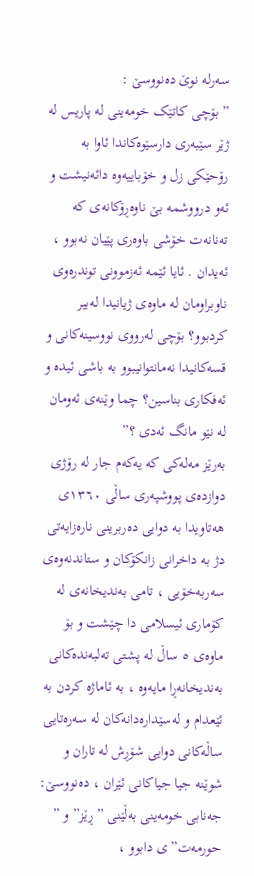سەرلە نوێ دەنووسێ :
” بۆچی کاتێک خومەینی لە پاریس لە ژێر سێبەری دارسێوەکاندا ئاوا بە رۆحێکی زل و خۆباییەوە دائەنیشت و ئەو درووشمە بێ ناوەڕۆکانەی کە تەنانەت خۆشی باوەری پێیان نەبوو ، ئەیدان . ئایا ئێمە ئەزموونی توندرەوی ناوبراومان لە ماوەی ژیانیدا لەبیر کردبوو؟ بۆچی لەرووی نووسینەکانی و قسەکانیدا نەمانتوانیبوو بە باشی ئیدە و ئەفکاری بناسین؟ چما وێنەی ئەومان لە نێو مانگ ئەدی ؟”
بەرێز مەلەکی کە یەکەم جار لە رۆژی دوازدەی پووشپەری ساڵی ١٣٦٠ی هەتاویدا بە دوایی دەربرینی نارەزایەتی دژ بە داخرانی زانکۆکان و ستاندنەوەی سەربەخۆیی ، تامی بەندیخانەی لە کۆماری ئیسلامی دا چێشت و بۆ ماوەی ٥ ساڵ لە پشتی تەلبەندەکانی بەندیخانەڕا مایەوە ، بە ئاماژە کردن بە ئێعدام و لەسێدارەدانەکان لە سەرەتایی ساڵەکانی دوایی شۆڕش لە تاران و شوێنە جیا جیاکانی ئێران ، دەنووسێ:
جەنابی خومەینی بەڵێنی ” ڕێز” و ” حورمەت”ی دابوو ،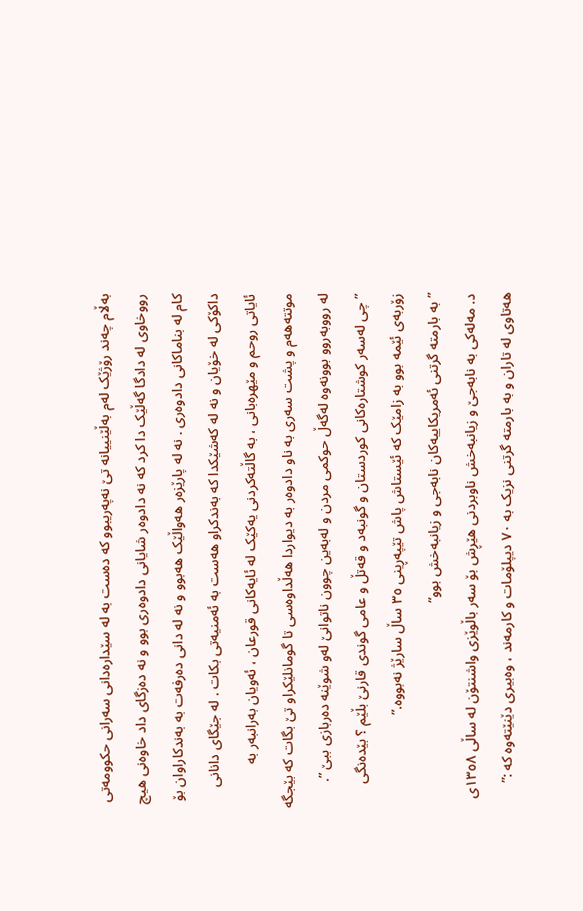بەڵام چەند رۆژێک لەم بەڵێنییانە تێ نەپەریبوو کە دەست بە لە سێدارەدانی سەرانی حکوومەتی رووخاوی لە دادگا گەڵێک دا کرد کە نە دادوەر شایانی دادوەری بوو و نە دەزگای داد خاوەنی هیچ کام لە بناماکانی دادوەری . نە لە پارێزەر هەواڵێک هەبوو و نە لە دانی دەرفەت بە بەندکاراوان بۆ داکۆکی لە خۆیان و نە لە کەشێکدا کە بەندکراو هەست بە ئەمنیەتی بکات . لە جێگای دانانی ئایاتی روحم و مێهرەبانی ، بە گاڵتەکردنی یەکێک لە ئایەکانی قورعان ، ئەویان بەرانبەر بە موتتەهەم و پشت سەری بە ناو دادوەر بە دیواردا هەڵداوەسی تا گومانلێکراو تێ بگات کە بێجگە لە رووبەروو بوونەوە لەگەڵ حوکمی مردن و لەبەین چوون ناتوانێ لەو شوێنە دەربازی ببێ ”.
”چی لەسەر کوشتارەکانی کوردستان و گونبەد و قەتڵ و عامی گوندی قارنێ بڵێم ؟ بێدەنگی زۆربەی ئێمە بوو بە زامێک کە ئێستاش پاش تێپەڕینی ٣٥ ساڵ سارێژ نەبووە.”
”بە بارمتە گرتنی ئەمریکاییەکان نابەجی و زیانبەخش بوو”
د. مەلەکی بە نابەجێ و زیانبەخش ناوبردنی هێڕش بۆ سەر باڵوێزی واشنتۆن لە ساڵی ١٣٥٨ی هەتاوی لە تاران و بە بارمتە گرتنی نزیک بە ٧٠ دیپلۆمات و کارمەند ، وەبیری دێنێتەوە کە :”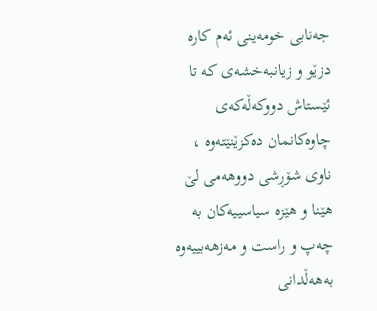جەنابی خومەینی ئەم کارە دزێو و زیانبەخشەی کە تا ئێستاش دووکەڵەکەی چاوەکانمان دەکزێنێتەوە ، ناوی شۆڕشی دووهەمی لێ هێنا و هێزە سیاسییەکان بە چەپ و راست و مەزهەبییەوە بەهەڵدانی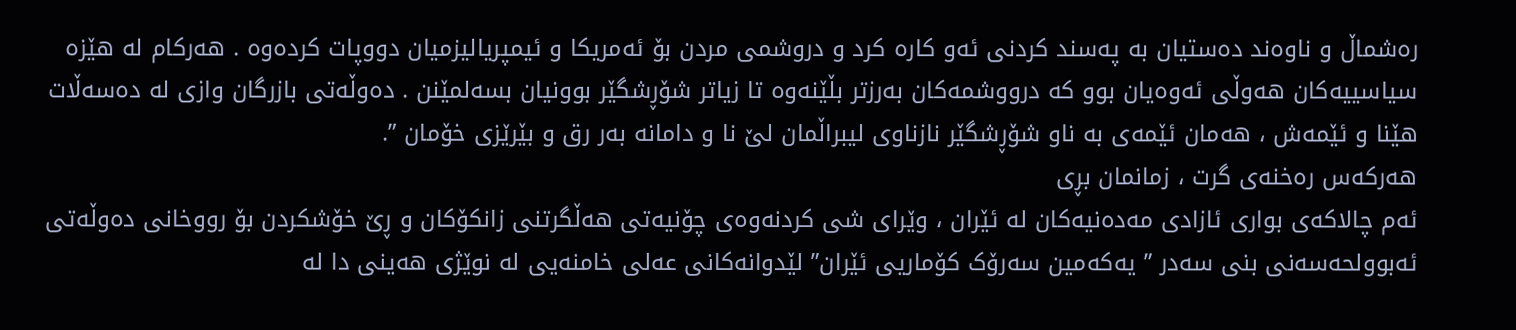رەشماڵ و ناوەند دەستیان بە پەسند کردنی ئەو کارە کرد و دروشمی مردن بۆ ئەمریکا و ئیمپریالیزمیان دووپات کردەوە . هەرکام لە هێزە سیاسییەکان هەوڵی ئەوەیان بوو کە درووشمەکان بەرزتر بڵێنەوە تا زیاتر شۆڕشگێر بوونیان بسەلمێنن . دەوڵەتی بازرگان وازی لە دەسەڵات هێنا و ئێمەش ، هەمان ئێمەی بە ناو شۆڕشگێر نازناوی لیبراڵمان لێ نا و دامانە بەر رق و بێرێزی خۆمان ”.
هەرکەس رەخنەی گرت ، زمانمان بڕی
ئەم چالاکەی بواری ئازادی مەدەنیەکان لە ئێران ، وێرای شی کردنەوەی چۆنیەتی هەڵگرتنی زانکۆکان و ڕێ خۆشکردن بۆ رووخانی دەوڵەتی ئەبوولحەسەنی بنی سەدر ” یەکەمین سەرۆک کۆماریی ئێران” لێدوانەکانی عەلی خامنەیی لە نوێژی هەینی دا لە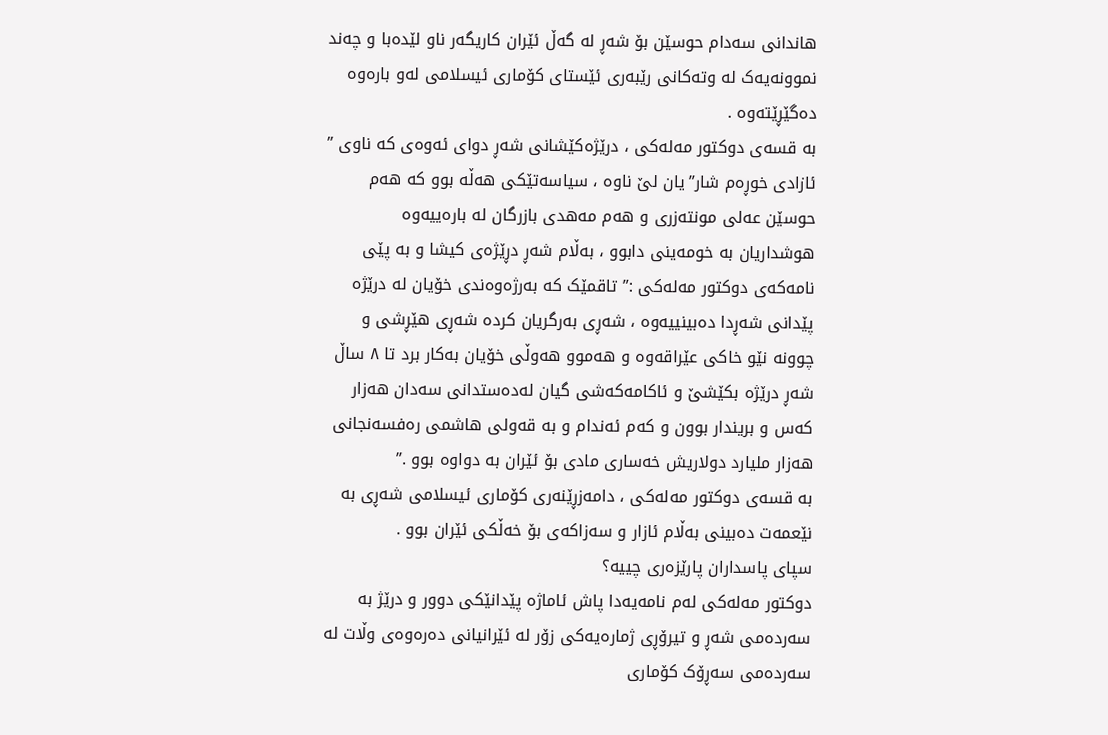هاندانی سەدام حوسێن بۆ شەڕ لە گەڵ ئێران کاریگەر ناو لێدەبا و چەند نموونەیەک لە وتەکانی رێبەری ئێستای کۆماری ئیسلامی لەو بارەوە دەگێڕێتەوە .
بە قسەی دوکتور مەلەکی ، درێژەکێشانی شەڕ دوای ئەوەی کە ناوی ” ئازادی خوڕەم شار”یان لێ ناوە ، سیاسەتێکی هەڵە بوو کە هەم حوسێن عەلی مونتەزری و هەم مەهدی بازرگان لە بارەییەوە هوشداریان بە خومەینی دابوو ، بەڵام شەڕ دڕێژەی کیشا و بە پێی نامەکەی دوکتور مەلەکی :” تاقمێک کە بەرژەوەندی خۆیان لە درێژە پێدانی شەڕدا دەبینییەوە ، شەڕی بەرگریان کردە شەڕی هێڕشی و چوونە نێو خاکی عێراقەوە و هەموو هەوڵی خۆیان بەکار برد تا ٨ ساڵ شەڕ درێژە بکێشێ و ئاکامەکەشی گیان لەدەستدانی سەدان هەزار کەس و بریندار بوون و کەم ئەندام و بە قەولی هاشمی رەفسەنجانی هەزار ملیارد دولاریش خەساری مادی بۆ ئێران بە دواوە بوو .”
بە قسەی دوکتور مەلەکی ، دامەزڕێنەری کۆماری ئیسلامی شەڕی بە نێعمەت دەبینی بەڵام ئازار و سەزاکەی بۆ خەڵکی ئێران بوو .
سپای پاسداران پارێزەری چییە؟
دوکتور مەلەکی لەم نامەیەدا پاش ئاماژە پێدانێکی دوور و درێژ بە سەردەمی شەڕ و تیرۆڕی ژمارەیەکی زۆر لە ئێرانیانی دەرەوەی وڵات لە سەردەمی سەڕۆک کۆماری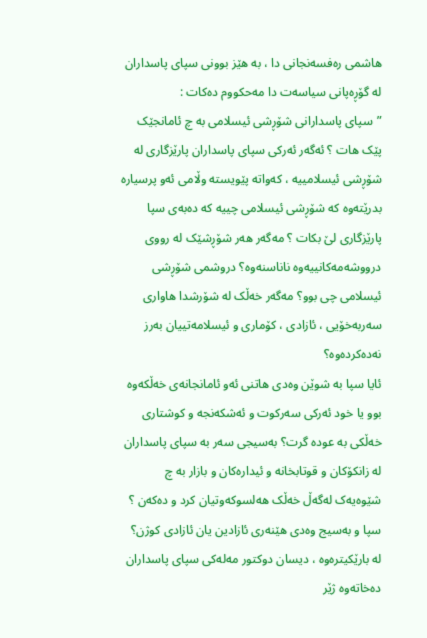هاشمی رەفسەنجانی دا ، بە هێز بوونی سپای پاسداران لە گۆڕەپانی سیاسەت دا مەحکووم دەکات :
”سپای پاسدارانی شۆڕشی ئیسلامی بە چ ئامانجێک پێک هات ؟ ئەگەر ئەرکی سپای پاسداران پارێزگاری لە شۆڕشی ئیسلامییە ، کەواتە پێویستە وڵامی ئەو پرسیارە بدرێتەوە کە شۆڕشی ئیسلامی چییە کە دەبەی سپا پارێزگاری لێ بکات ؟ مەگەر هەر شۆڕشێک لە رووی درووشەمەکانییەوە ناناسنەوە؟ دروشمی شۆڕشی ئیسلامی چی بوو؟ مەگەر خەڵک لە شۆرشدا هاواری سەربەخۆیی ، ئازادی ، کۆماری و ئیسلامەتییان بەرز نەدەکردەوە؟
ئایا سپا بە شوێن وەدی هاتنی ئەو ئامانجانەی خەڵکەوە بوو یا خود ئەرکی سەرکوت و ئەشکەنجە و کوشتاری خەڵکی بە عودە گرت؟ بەسیجی سەر بە سپای پاسداران لە زانکۆکان و قوتابخانە و ئیدارەکان و بازار بە چ شێوەیەک لەگەڵ خەڵک هەلسوکەوتیان کرد و دەکەن ؟ سپا و بەسیج وەدی هێنەری ئازادین یان ئازادی کوژن؟
لە بارێکیترەوە ، دیسان دوکتور مەلەکی سپای پاسداران دەخاتەوە ژێر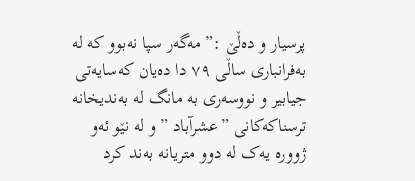پرسیار و دەڵێ :” مەگەر سپا نەبوو کە لە بەفرانباری ساڵی ٧٩ دا دەیان کەسایەتی جیابیر و نووسەری بە مانگ لە بەندیخانە ترسناکەکانی ”عشرآباد ” و لە نێو ئەو ژوورە یەک لە دوو متریانە بەند کرد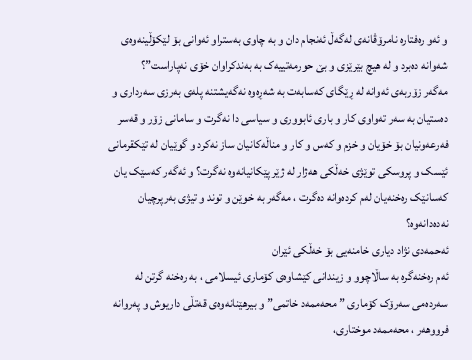و ئەو رەفتارە نامرۆڤانەی لەگەڵ ئەنجام دان و بە چاوی بەستراو ئەوانی بۆ لێکۆڵینەوەی شەوانە دەبرد و لە هیچ بێرێزی و بێ حورمەتییەک بە بەندکراوان خۆی نەپاراست”؟
مەگەر زۆربەی ئەوانە لە ڕێگای کەسابەت بە شەڕەوە نەگەیشتنە پلەی بەرزی سەرداری و دەستیان بە سەر تەواوی کار و باری ئابووری و سیاسی دا نەگرت و سامانی زۆر و قەسر فەرعەونیان بۆ خۆیان و خزم و کەس و کار و مناڵەکانیان ساز نەکرد و گوێیان لە تێکقرمانی ئێسک و پروسکی توێژی خەڵکی هەژار لە ژێر پێکانیانەوە نەگرت؟ و ئەگەر کەسێک یان کەسانێک رەخنەیان لەم کردەوانە دەگرت ، مەگەر بە خوێن و توند و تیژی بەرپرچیان نەدەدانەوە؟
ئەحمەدی نژاد دیاری خامنەیی بۆ خەڵکی ئێران
ئەم رەخنەگرە بە ساڵاچوو و زیندانی کێشاوەی کۆماری ئیسلامی ، بە رەخنە گرتن لە سەردەمی سەرۆک کۆماری ” محەممەد خاتمی” و بیرهێنانەوەی قەتڵی داریوش و پەروانە فرووهەر ، محەممەد موختاری،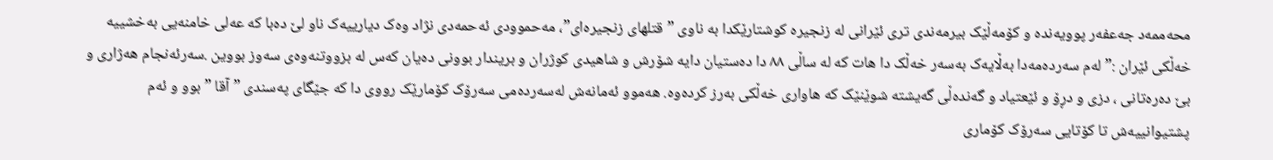محەممەد جەعفەر پوویەندە و کۆمەڵێک بیرمەندی تری ئێرانی لە زنجیرە کوشتارێکدا بە ناوی ” قتلهای زنجیرەای”، مەحموودی ئەحمەدی نژاد وەک دیارییەک ناو لێ دەبا کە عەلی خامنەیی بەخشییە خەڵکی ئێران :” لەم سەردەمەدا بەڵایەک بەسەر خەڵک دا هات کە لە ساڵی ٨٨ دا دەستیان دایە شۆرش و شاهیدی کوژران و بریندار بوونی دەیان کەس لە بزووتنەوەی سەوز بووین .سەرئەنجام هەژاری و بێ دەرەتانی ، دزی و دڕۆ و ئێعتیاد و گەندەڵی گەیشتە شوێنێک کە هاواری خەڵکی بەرز کردەوە. هەموو ئەمانەش لەسەردەمی سەرۆک کۆمارێک رووی دا کە جێگای پەسندی ” آقا ” بوو و ئەم پشتیوانییەش تا کۆتایی سەرۆک کۆماری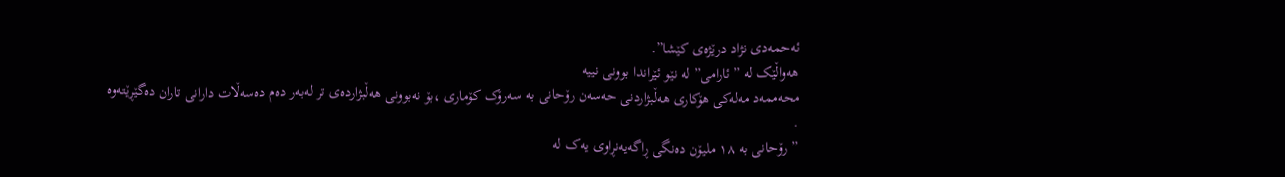ئەحمەدی نژاد درێژەی کێشا”.
هەواڵێک لە ” ئارامی” لە نێو ئێراندا بوونی نییە
محەممەد مەلەکی هۆکاری هەڵبژاردنی حەسەن رۆحانی بە سەرۆک کۆماری ،بۆ نەبوونی هەڵبژاردەی تر لەبەر دەم دەسەڵات دارانی تاران دەگێڕێتەوە .
” رۆحانی بە ١٨ ملیۆن دەنگی ڕاگەیەنڕاوی یەک لە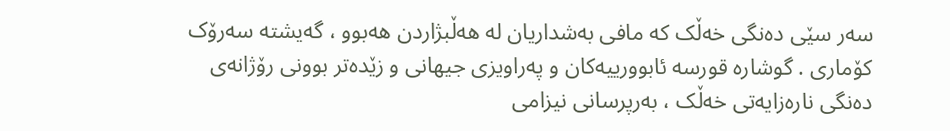سەر سێی دەنگی خەڵک کە مافی بەشداریان لە هەڵبژاردن هەبوو ، گەیشتە سەرۆک کۆماری . گوشارە قورسە ئابوورییەکان و پەراویزی جیهانی و زێدەتر بوونی رۆژانەی دەنگی نارەزایەتی خەڵک ، بەرپرسانی نیزامی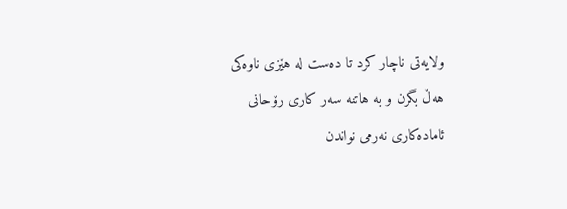ولایەتی ناچار کرد تا دەست لە هێزی ناوەکی هەڵ بگرن و بە هاتنە سەر کاری رۆحانی ئامادەکاری نەرمی نواندن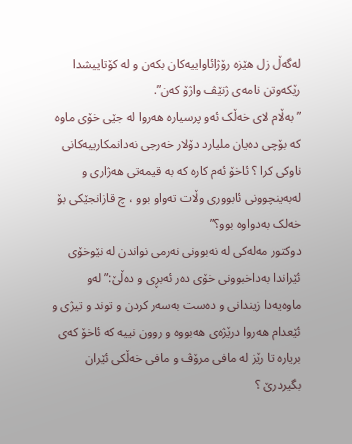لەگەڵ زل هێزە رۆژائاواییەکان بکەن و لە کۆتاییشدا رێکەوتن نامەی ژنێڤ واژۆ کەن”.
” بەڵام لای خەڵک ئەو پرسیارە هەروا لە جێی خۆی ماوە کە بۆچی دەیان ملیارد دۆلار خەرجی نەدانمکارییەکانی ناوکی کرا ؟ ئاخۆ ئەم کارە کە بە قیمەتی هەژاری و لەبەینچوونی ئابووری وڵات تەواو بوو ، چ قازانجێکی بۆ خەلک بەدواوە بوو؟”
دوکتور مەلەکی لە نەبوونی نەرمی نواندن لە نێوخۆی ئێراندا بەداخبوونی خۆی دەر ئەبڕی و دەڵێ:” لەو ماوەیەدا زیندانی و دەست بەسەر کردن و توند و تیژی و ئێعدام هەروا درێژەی هەبووە و روون نییە کە ئاخۆ کەی بریارە تا رێز لە مافی مرۆڤ و مافی خەڵکی ئێران بگیردرێ ؟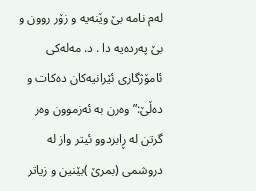لەم نامە بێ وێنەیە و زۆر روون و بێ پەردەیە دا . د. مەلەکی ئامۆژگاری ئێرانیەکان دەکات و دەڵێ:” وەرن بە ئەزموون وەر گرتن لە ڕابردوو ئیتر واز لە دروشمی (بمرێ )بێنین و زیاتر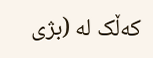کەڵک لە (بژی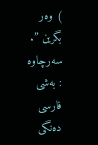) وەر بگرین ”.
سەرچاوە : بەشی فارسی دەنگی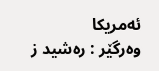ئەمریکا
وەرگێر : رەشید ز